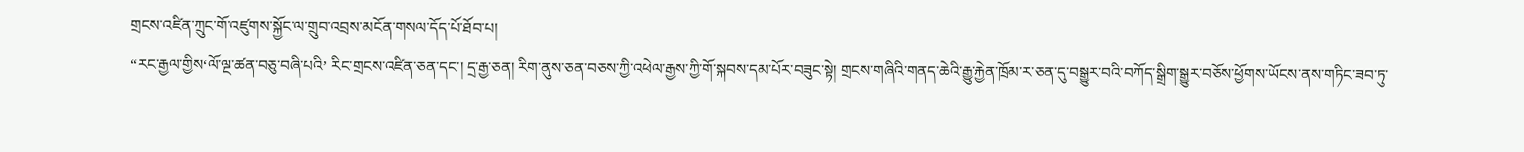གྲངས་འཛིན་ཀྲུང་གོ་འཛུགས་སྐྱོང་ལ་གྲུབ་འབྲས་མངོན་གསལ་དོད་པོ་ཐོབ་པ།
“རང་རྒྱལ་གྱིས‘ལོ་ལྔ་ཚན་བཅུ་བཞི་པའི’ རིང་གྲངས་འཛིན་ཅན་དང་། དྲ་རྒྱ་ཅན། རིག་ནུས་ཅན་བཅས་ཀྱི་འཕེལ་རྒྱས་ཀྱི་གོ་སྐབས་དམ་པོར་བཟུང་སྟེ། གྲངས་གཞིའི་གནད་ཆེའི་རྒྱུ་རྐྱེན་ཁྲོམ་ར་ཅན་དུ་བསྒྱུར་བའི་བཀོད་སྒྲིག་སྒྱུར་བཅོས་ཕྱོགས་ཡོངས་ནས་གཏིང་ཟབ་ཏུ་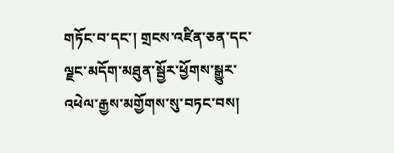གཏོང་བ་དང་། གྲངས་འཛིན་ཅན་དང་ལྗང་མདོག་མཐུན་སྦྱོར་ཕྱོགས་སྒྱུར་འཕེལ་རྒྱས་མགྱོགས་སུ་བཏང་བས།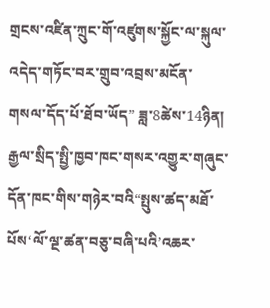གྲངས་འཛིན་ཀྲུང་གོ་འཛུགས་སྐྱོང་ལ་སྐུལ་འདེད་གཏོང་བར་གྲུབ་འབྲས་མངོན་གསལ་དོད་པོ་ཐོབ་ཡོད” ཟླ་8ཚེས་14ཉིན། རྒྱལ་སྲིད་སྤྱི་ཁྱབ་ཁང་གསར་འགྱུར་གཞུང་དོན་ཁང་གིས་གཉེར་བའི“སྤུས་ཚད་མཐོ་པོས‘ལོ་ལྔ་ཚན་བཅུ་བཞི་པའི’འཆར་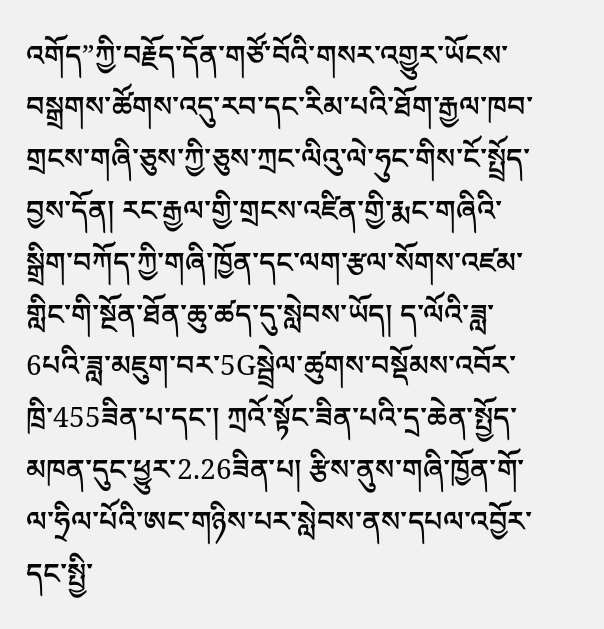འགོད”ཀྱི་བརྗོད་དོན་གཙོ་བོའི་གསར་འགྱུར་ཡོངས་བསྒྲགས་ཚོགས་འདུ་རབ་དང་རིམ་པའི་ཐོག་རྒྱལ་ཁབ་གྲངས་གཞི་ཅུས་ཀྱི་ཅུས་ཀྲང་ལིའུ་ལེ་ཧུང་གིས་ངོ་སྤྲོད་བྱས་དོན། རང་རྒྱལ་གྱི་གྲངས་འཛིན་གྱི་རྨང་གཞིའི་སྒྲིག་བཀོད་ཀྱི་གཞི་ཁྱོན་དང་ལག་རྩལ་སོགས་འཛམ་གླིང་གི་སྔོན་ཐོན་ཆུ་ཚད་དུ་སླེབས་ཡོད། ད་ལོའི་ཟླ་6པའི་ཟླ་མཇུག་བར་5Gསྦྲེལ་ཚུགས་བསྡོམས་འབོར་ཁྲི་455ཟིན་པ་དང་། ཀྲའོ་སྟོང་ཟིན་པའི་དྲ་ཆེན་སྤྱོད་མཁན་དུང་ཕྱུར་2.26ཟིན་པ། རྩིས་ནུས་གཞི་ཁྱོན་གོ་ལ་ཧྲིལ་པོའི་ཨང་གཉིས་པར་སླེབས་ནས་དཔལ་འབྱོར་དང་སྤྱི་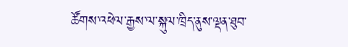ཚོགས་འཕེལ་རྒྱས་ལ་སྐུལ་ཁྲིད་ནུས་ལྡན་ཐུབ་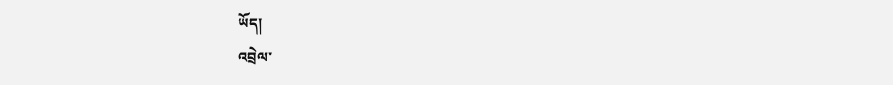ཡོད།
འབྲེལ་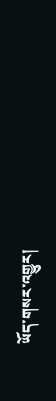ཡོད་གསར་འགྱུར།